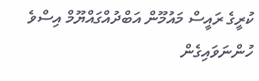ކުރީގެ ރައީސް މައުމޫން އަބްދުއްގައްޔޫމް އިސްވެ ހުންނަވައިގެން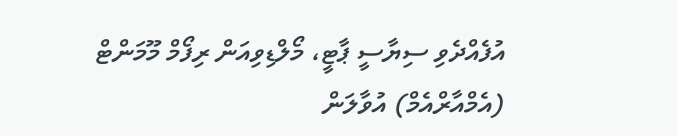އުފެއްދެވި ސިޔާސީ ޕާޓީ، މޯލްޑިވިއަން ރިފޯމް މޫމަންޓް (އެމްއާރްއެމް) އުވާލަން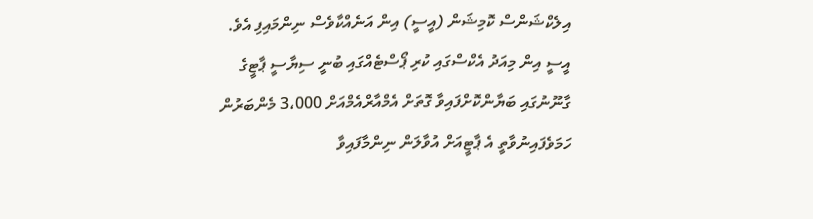އިލެކްޝަންސް ކޮމިޝަން (އީސީ) އިން އަނެއްކާވެސް ނިންމައިފި އެވެ.
އީސީ އިން މިއަދު އެކްސްގައި ކުރި ޕޯސްޓެއްގައި ބުނީ ސިޔާސީ ޕާޓީގެ ގާނޫނުގައި ބަޔާންކޮށްފައިވާ ގޮތަށް އެމްއާރްއެމްއަށް 3،000 މެންބަރުން ހަމަވެފައިނުވާތީ އެ ޕާޓީއަށް އުވާލަން ނިންމާފައިވާ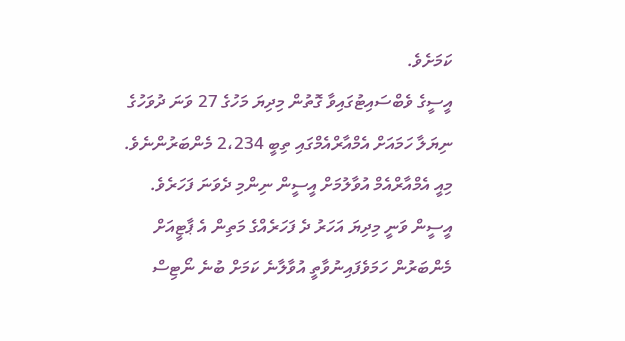ކަމަށެވެ.
އީސީގެ ވެބްސައިޓުގައިވާ ގޮތުން މިދިޔަ މަހުގެ 27 ވަނަ ދުވަހުގެ ނިޔަލާ ހަމައަށް އެމްއާރްއެމްގައި ތިބީ 2،234 މެންބަރުންނެވެ.
މިއީ އެމްއާރްއެމް އުވާލުމަށް އީސީން ނިންމި ދެވަނަ ފަހަރެވެ. އީސީން ވަނީ މިދިޔަ އަހަރު ދެ ފަހަރެއްގެ މަތިން އެ ޕާޓީއަށް މެންބަރުން ހަމަވެފައިނުވާތީ އުވާލާނެ ކަމަށް ބުނެ ނޯޓިސް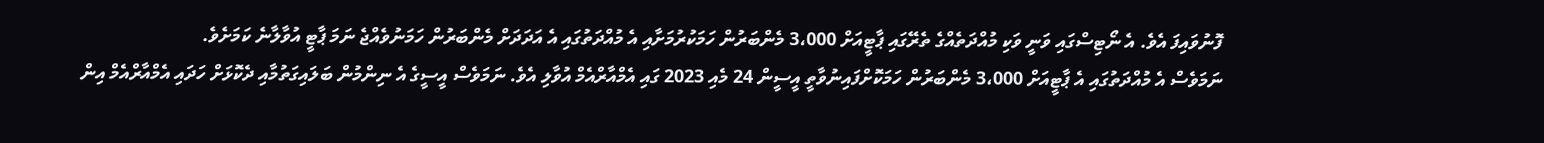ފޮނުވައިފަ އެވެ. އެ ނޯޓިސްގައި ވަނީ ވަކި މުއްދަތެއްގެ ތެރޭގައި ޕާޓީއަށް 3،000 މެންބަރުން ހަމަކުރުމަށާއި އެ މުއްދަތުގައި އެ އަދަދަށް މެންބަރުން ހަމަނުވެއްޖެ ނަމަ ޕާޓީ އުވާލާނެ ކަމަށެވެ.
ނަމަވެސް އެ މުއްދަތުގައި އެ ޕާޓީއަށް 3،000 މެންބަރުން ހަމަކޮށްފައިނުވާތީ އީސީން 24 މެއި 2023 ގައި އެމްއާރްއެމް އުވާލި އެވެ. ނަމަވެސް އީސީގެ އެ ނިންމުން ބަލައިގަތުމާއި ދެކޮޅަށް ހަދައި އެމްއާރްއެމް އިން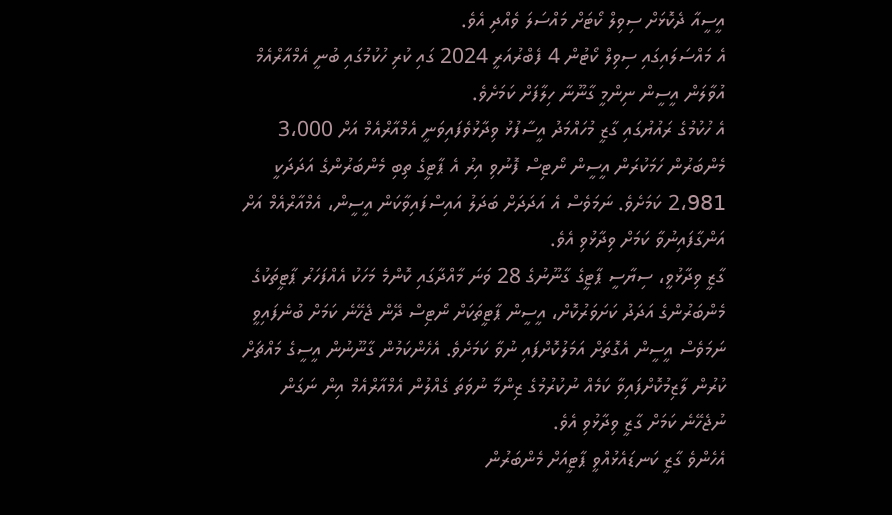އީސީއާ ދެކޮޅަށް ސިވިލް ކޯޓަށް މައްސަލަ ވެއްދި އެވެ.
އެ މައްސަލައިގައި ސިވިލް ކޯޓުން 4 ފެބްރުއަރީ 2024 ގައި ކުރި ހުކުމުގައި ބުނީ އެމްއާރްއެމް އުވާލަން އީސީން ނިންމީ ގާނޫނާ ހިލާފަށް ކަމަށެވެ.
އެ ހުކުމުގެ ރައުޔުގައި ގާޒީ މުހައްމަދު އީސާފުޅު ވިދާޅުވެފައިވަނީ އެމްއާރްއެމް އަށް 3،000 މެންބަރުން ހަމަކުރަން އީސީން ނޯޓިސް ފޮނުވި އިރު އެ ޕާޓީގެ ތިބި މެންބަރުންގެ އަދަދަކީ 2،981 ކަމަށެވެ. ނަމަވެސް އެ އަދަދަށް ބަދަލު އައިސްފައިވާކަން އީސީން، އެމްއާރްއެމް އަށް އަންގާފައިނުވާ ކަމަށް ވިދާޅުވި އެވެ.
ގާޒީ ވިދާޅުވީ، ސިޔާސީ ޕާޓީގެ ގާނޫނުގެ 28 ވަނަ މާއްދާގައި ކޮންމެ މަހަކު އެއްފަހަރު ޕާޓީތަކުގެ މެންބަރުންގެ އަދަދު ކަށަވަރުކޮށް، އީސީން ޕާޓީތަކަށް ނޯޓިސް ދޭން ޖެހޭނެ ކަމަށް ބުނެފައިވީ ނަމަވެސް އީސީން އެގޮތަށް އަމަލުކޮށްފައި ނުވާ ކަމަށެވެ. އެހެންކަމުން ގާނޫނުން އީސީގެ މައްޗަށް ކުރުން ލާޒިމުކޮށްފައިވާ ކަމެއް ނުކުރުމުގެ ޒިންމާ ނުވަތަ ގެއްލުން އެމްއާރްއެމް އިން ނަގަން ނުޖެހޭނެ ކަމަށް ގާޒީ ވިދާޅުވި އެވެ.
އެހެންވެ ގާޒީ ކަނޑައެޅުއްވީ ޕާޓީއަށް މެންބަރުން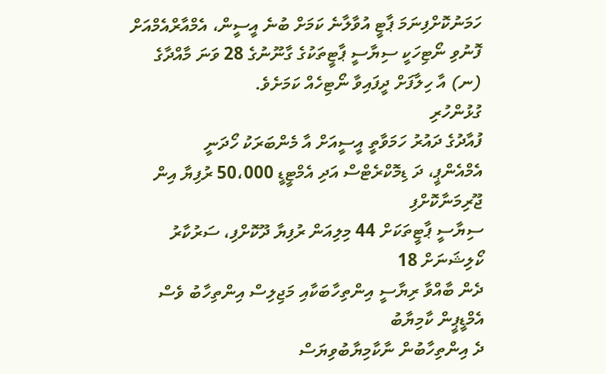ހަމަނުކޮށްފިނަމަ ޕާޓީ އުވާލާނެ ކަމަށް ބުނެ އީސީން، އެމްއާރްއެމްއަށް ފޮނުވި ނޯޓިހަކީ ސިޔާސީ ޕާޓީތަކުގެ ގާނޫނުގެ 28 ވަނަ މާއްދާގެ (ނ) އާ ހިލާފަށް ދީފައިވާ ނޯޓިހެއް ކަމަށެވެ.
ގުޅުންހުރި
ފުއާދުގެ ދައުރު ހަމަވާތީ އީސީއަށް އާ މެންބަރަކު ހޯދަނީ
އެމްއެންޕީ، ދަ ޑިމޮކްރެޓްސް އަދި އެމްޓީޑީ 50،000 ރުފިޔާ އިން ޖޫރިމަނާކޮށްފި
ސިޔާސީ ޕާޓީތަކަށް 44 މިލިއަން ރުފިޔާ ދޫކޮށްފި، ސަރުކާރު ކޯލިޝަނަށް 18
ދެން ބާއްވާ ރިޔާސީ އިންތިހާބަކާއި މަޖިލިސް އިންތިހާބު ވެސް އެމްޑީޕީން ކާމިޔާބު
ދެ އިންތިހާބުން ނާކާމިޔާބުވިޔަސް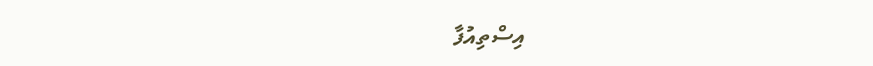އިސްތިއުފާ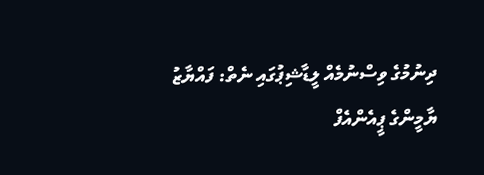ދިނުމުގެ ވިސްނުމެއް ލީޑާޝިޕުގައި ނެތް: ފައްޔާޒު
ޔާމީންގެ ޕީއެންއެފް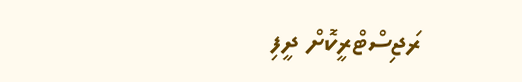ރަޖިސްޓްރީކޮށް ދީފި